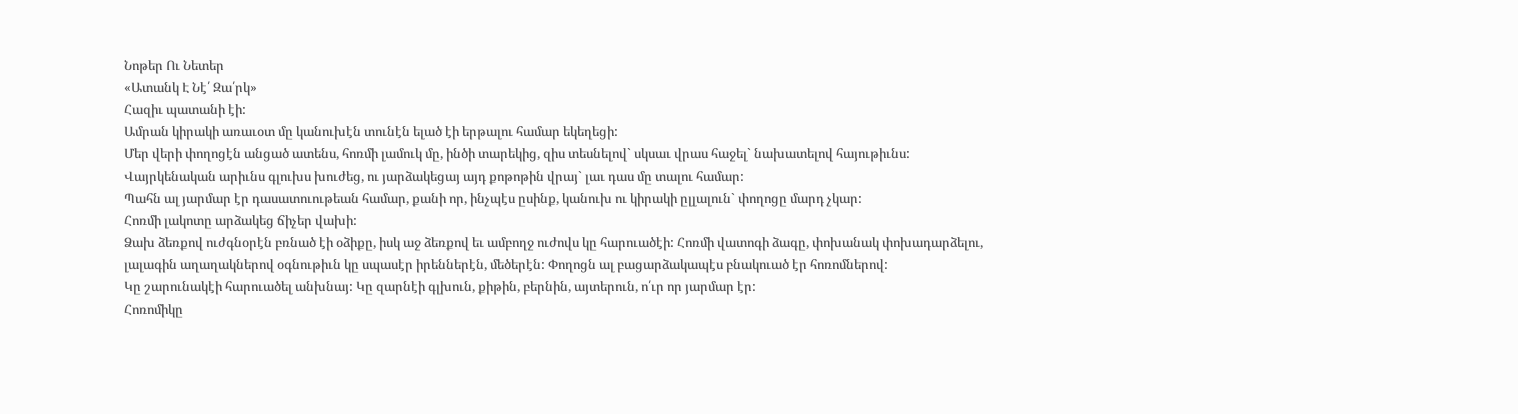Նոթեր Ու Նետեր
«Ատանկ Է Նէ՛ Զա՛րկ»
Հազիւ պատանի էի:
Ամրան կիրակի առաւօտ մը կանուխէն տունէն ելած էի երթալու համար եկեղեցի:
Մեր վերի փողոցէն անցած ատենս, հոռմի լամուկ մը, ինծի տարեկից, զիս տեսնելով` սկսաւ վրաս հաջել` նախատելով հայութիւնս:
Վայրկենական արիւնս գլուխս խուժեց, ու յարձակեցայ այդ քոթոթին վրայ` լաւ դաս մը տալու համար:
Պահն ալ յարմար էր դասատուութեան համար, քանի որ, ինչպէս ըսինք, կանուխ ու կիրակի ըլլալուն` փողոցը մարդ չկար:
Հոռմի լակոտը արձակեց ճիչեր վախի:
Ձախ ձեռքով ուժգնօրէն բռնած էի օձիքը, իսկ աջ ձեռքով եւ ամբողջ ուժովս կը հարուածէի: Հոռմի վատոգի ձագը, փոխանակ փոխադարձելու, լալագին աղաղակներով օգնութիւն կը սպասէր իրեններէն, մեծերէն: Փողոցն ալ բացարձակապէս բնակուած էր հոռոմներով:
Կը շարունակէի հարուածել անխնայ: Կը զարնէի գլխուն, քիթին, բերնին, այտերուն, ո՛ւր որ յարմար էր:
Հոռոմիկը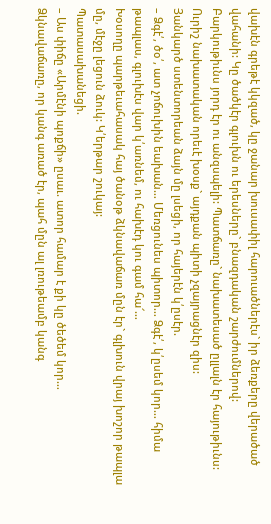վախէն գրեթէ կկզած, կը ջանար խուսափիլ հարուածներէս` իր ձեռքերը վերածած վահանի: Կը ծածկէր գլուխն ու երեսները` բնազդական շարժումներով:
Բարկութիւնս յորդ էր ու անզսպելի: Պատճառը` նախատեսած ըլլալն էր հայութիւնս: Ուրիշ նախատական որեւէ խօսք` այդքան պիտի չզայրացնէր զիս:
Յանկարծ ստենտորեան ձայն մը լսեցի, որ հայերէն կ՛ըսէր.
– Ձգէ՛, ծօ՛, ատ չոճուխին եախան… Մեռցունես պիտոր… Ձգէ՛, կ՛ըսեմ կոր… հիմա թապլաս, գլուխէս վար կ՛առնեմ, ու հախէդ կու գամ հա՜…
Խօսողը պարթեւահասակ հայ ծանօթ ձկնավաճառ մըն էր` գլխուն վրայ խոշոր թապլա մը, մէջը լեցուն ձուկ: Կ՛երթար շուկայ:
Պատասախանեցի.
– Աս փիճը «Արմէնի պոքճի» ըսաւ. ատոր համար է քի կը ծեծեմ կոր…
Ձկնավաճառը, որ կանգ առած էր, պահ մըն ալ լռութեամբ կանգ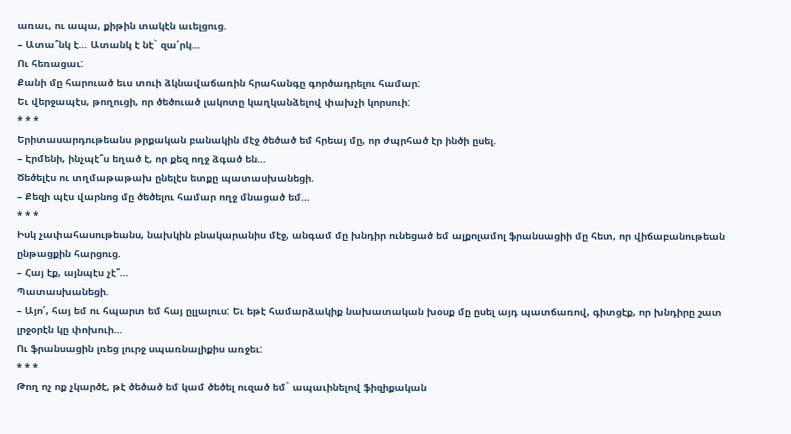առաւ, ու ապա, քիթին տակէն աւելցուց.
– Ատա՞նկ է… Ատանկ է նէ` զա՛րկ…
Ու հեռացաւ:
Քանի մը հարուած եւս տուի ձկնավաճառին հրահանգը գործադրելու համար:
Եւ վերջապէս, թողուցի, որ ծեծուած լակոտը կաղկանձելով փախչի կորսուի:
* * *
Երիտասարդութեանս թրքական բանակին մէջ ծեծած եմ հրեայ մը, որ ժպրհած էր ինծի ըսել.
– Էրմենի, ինչպէ՞ս եղած է, որ քեզ ողջ ձգած են…
Ծեծելէս ու տղմաթաթախ ընելէս ետքը պատասխանեցի.
– Քեզի պէս վարնոց մը ծեծելու համար ողջ մնացած եմ…
* * *
Իսկ չափահասութեանս, նախկին բնակարանիս մէջ, անգամ մը խնդիր ունեցած եմ ալքոլամոլ ֆրանսացիի մը հետ, որ վիճաբանութեան ընթացքին հարցուց.
– Հայ էք, այնպէս չէ՞…
Պատասխանեցի.
– Այո՛, հայ եմ ու հպարտ եմ հայ ըլլալուս: Եւ եթէ համարձակիք նախատական խօսք մը ըսել այդ պատճառով, գիտցէք, որ խնդիրը շատ լրջօրէն կը փոխուի…
Ու ֆրանսացին լռեց լուրջ սպառնալիքիս առջեւ:
* * *
Թող ոչ ոք չկարծէ, թէ ծեծած եմ կամ ծեծել ուզած եմ` ապաւինելով ֆիզիքական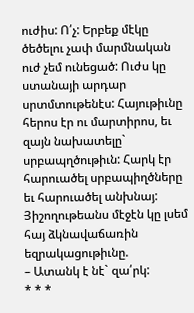ուժիս: Ո՛չ: Երբեք մէկը ծեծելու չափ մարմնական ուժ չեմ ունեցած: Ուժս կը ստանայի արդար սրտմտութենէս: Հայութիւնը հերոս էր ու մարտիրոս, եւ զայն նախատելը` սրբապղծութիւն: Հարկ էր հարուածել սրբապիղծները եւ հարուածել անխնայ:
Յիշողութեանս մէջէն կը լսեմ հայ ձկնավաճառին եզրակացութիւնը.
– Ատանկ է նէ` զա՛րկ:
* * *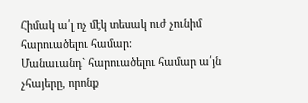Հիմակ ա՛լ ոչ մէկ տեսակ ուժ չունիմ հարուածելու համար:
Մանաւանդ` հարուածելու համար ա՛յն չհայերը, որոնք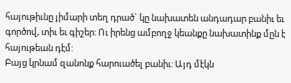հայութիւնը յիմարի տեղ դրած` կը նախատեն անդադար բանիւ եւ գործով, տիւ եւ գիշեր: Ու իրենց ամբողջ կեանքը նախատինք մըն է հայութեան դէմ:
Բայց կրնամ զանոնք հարուածել բանիւ: Այդ մէկն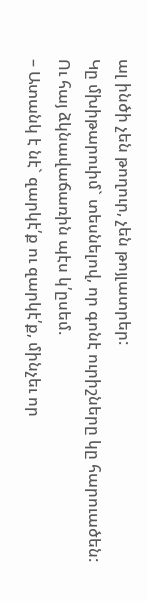ալ ինծի չեն թողուր, չեն թոյլատրեր:
Կը մխիթարուիմ` տեսնելով, որ գոնէ ուրիշները կը հարուածեն:
Ու հայ ձկնավաճառին պէս կ՛ըսեմ.
– Ատանկ է նէ` զարկէ՛ք ու զարկէ՛ք, մինչեւ որ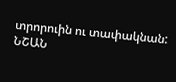տրորուին ու տափակնան:
ՆՇԱՆ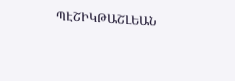ՊԷՇԻԿԹԱՇԼԵԱՆ